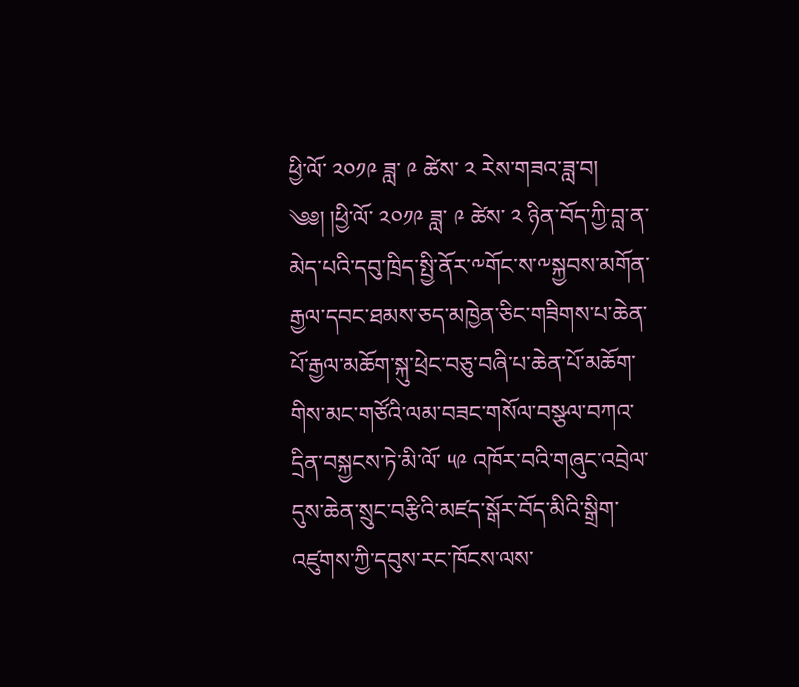ཕྱི་ལོ་ ༢༠༡༩ ཟླ་ ༩ ཚེས་ ༢ རེས་གཟའ་ཟླ་བ།
༄༅། །ཕྱི་ལོ་ ༢༠༡༩ ཟླ་ ༩ ཚེས་ ༢ ཉིན་བོད་ཀྱི་བླ་ན་མེད་པའི་དབུ་ཁྲིད་སྤྱི་ནོར་༸གོང་ས་༸སྐྱབས་མགོན་རྒྱལ་དབང་ཐམས་ཅད་མཁྱེན་ཅིང་གཟིགས་པ་ཆེན་པོ་རྒྱལ་མཆོག་སྐུ་ཕྲེང་བཅུ་བཞི་པ་ཆེན་པོ་མཆོག་གིས་མང་གཙོའི་ལམ་བཟང་གསོལ་བསྩལ་བཀའ་དྲིན་བསྐྱངས་ཏེ་མི་ལོ་ ༥༩ འཁོར་བའི་གཞུང་འབྲེལ་དུས་ཆེན་སྲུང་བརྩིའི་མཛད་སྒོར་བོད་མིའི་སྒྲིག་འཛུགས་ཀྱི་དབུས་རང་ཁོངས་ལས་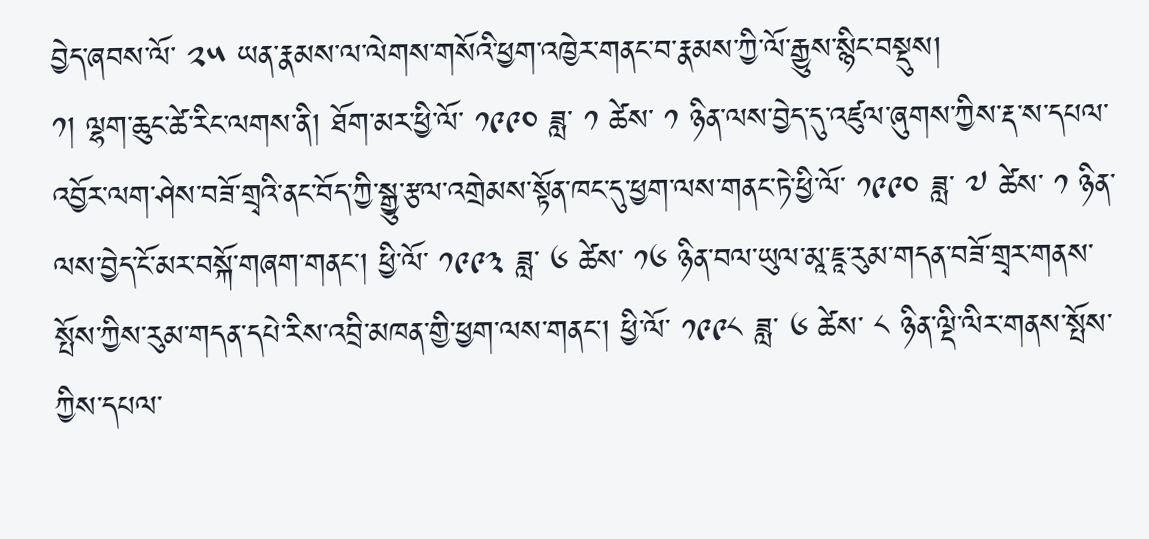བྱེད་ཞབས་ལོ་ ༢༥ ཡན་རྣམས་ལ་ལེགས་གསོའི་ཕྱག་འཁྱེར་གནང་བ་རྣམས་ཀྱི་ལོ་རྒྱུས་སྙིང་བསྡུས།
༡། ལྷག་ཆུང་ཚེ་རིང་ལགས་ནི། ཐོག་མར་ཕྱི་ལོ་ ༡༩༩༠ ཟླ་ ༡ ཚེས་ ༡ ཉིན་ལས་བྱེད་དུ་འཛུལ་ཞུགས་ཀྱིས་རྡ་ས་དཔལ་འབྱོར་ལག་ཤེས་བཟོ་གྲྭའི་ནང་བོད་ཀྱི་སྒྱུ་རྩལ་འགྲེམས་སྟོན་ཁང་དུ་ཕྱག་ལས་གནང་ཏེ་ཕྱི་ལོ་ ༡༩༩༠ ཟླ་ ༧ ཚེས་ ༡ ཉིན་ལས་བྱེད་ངོ་མར་བསྐོ་གཞག་གནང་། ཕྱི་ལོ་ ༡༩༩༣ ཟླ་ ༦ ཚེས་ ༡༦ ཉིན་བལ་ཡུལ་མཱ་ཇཱ་རུམ་གདན་བཟོ་གྲྭར་གནས་སྤོས་ཀྱིས་རུམ་གདན་དཔེ་རིས་འབྲི་མཁན་གྱི་ཕྱག་ལས་གནང་། ཕྱི་ལོ་ ༡༩༩༨ ཟླ་ ༦ ཚེས་ ༨ ཉིན་ལྡི་ལིར་གནས་སྤོས་ཀྱིས་དཔལ་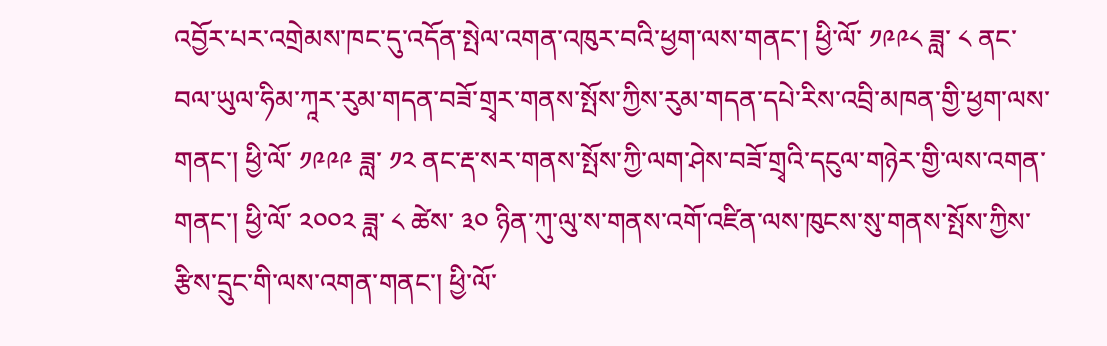འབྱོར་པར་འགྲེམས་ཁང་དུ་འདོན་སྤེལ་འགན་འཁུར་བའི་ཕྱག་ལས་གནང་། ཕྱི་ལོ་ ༡༩༩༨ ཟླ་ ༨ ནང་བལ་ཡུལ་ཧིམ་ཀཱར་རུམ་གདན་བཟོ་གྲྭར་གནས་སྤོས་ཀྱིས་རུམ་གདན་དཔེ་རིས་འབྲི་མཁན་གྱི་ཕྱག་ལས་གནང་། ཕྱི་ལོ་ ༡༩༩༩ ཟླ་ ༡༢ ནང་རྡ་སར་གནས་སྤོས་ཀྱི་ལག་ཤེས་བཟོ་གྲྭའི་དངུལ་གཉེར་གྱི་ལས་འགན་གནང་། ཕྱི་ལོ་ ༢༠༠༢ ཟླ་ ༨ ཚེས་ ༣༠ ཉིན་ཀུ་ལུ་ས་གནས་འགོ་འཛིན་ལས་ཁུངས་སུ་གནས་སྤོས་ཀྱིས་རྩིས་དྲུང་གི་ལས་འགན་གནང་། ཕྱི་ལོ་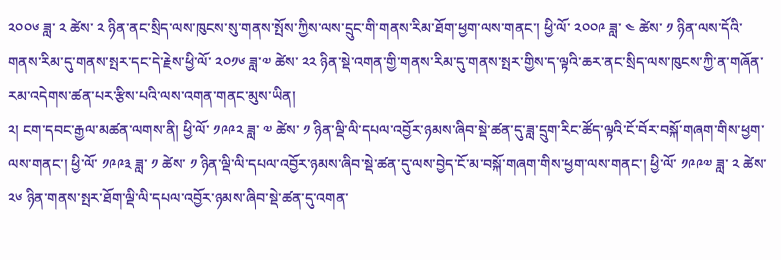༢༠༠༦ ཟླ་ ༢ ཚེས་ ༢ ཉིན་ནང་སྲིད་ལས་ཁུངས་སུ་གནས་སྤོས་ཀྱིས་ལས་དྲུང་གི་གནས་རིམ་ཐོག་ཕྱག་ལས་གནང་། ཕྱི་ལོ་ ༢༠༠༩ ཟླ་ ༤ ཚེས་ ༡ ཉིན་ལས་དོའི་གནས་རིམ་དུ་གནས་སྤར་དང་དེ་རྗེས་ཕྱི་ལོ་ ༢༠༡༦ ཟླ་༧ ཚེས་ ༢༢ ཉིན་སྡེ་འགན་གྱི་གནས་རིམ་དུ་གནས་སྤར་གྱིས་ད་ལྟའི་ཆར་ནང་སྲིད་ལས་ཁུངས་ཀྱི་ན་གཞོན་རམ་འདེགས་ཚན་པར་རྩིས་པའི་ལས་འགན་གནང་མུས་ཡིན།
༢། ངག་དབང་རྒྱལ་མཚན་ལགས་ནི། ཕྱི་ལོ་ ༡༩༩༢ ཟླ་ ༧ ཚེས་ ༡ ཉིན་ལྡི་ལི་དཔལ་འབྱོར་ཉམས་ཞིབ་སྡེ་ཚན་དུ་ཟླ་དྲུག་རིང་ཚོད་ལྟའི་ངོ་བོར་བསྐོ་གཞག་གིས་ཕྱག་ལས་གནང་། ཕྱི་ལོ་ ༡༩༩༣ ཟླ་ ༡ ཚེས་ ༡ ཉིན་ལྡི་ལི་དཔལ་འབྱོར་ཉམས་ཞིབ་སྡེ་ཚན་དུ་ལས་བྱེད་ངོ་མ་བསྐོ་གཞག་གིས་ཕྱག་ལས་གནང་། ཕྱི་ལོ་ ༡༩༩༧ ཟླ་ ༢ ཚེས་ ༢༦ ཉིན་གནས་སྤར་ཐོག་ལྡི་ལི་དཔལ་འབྱོར་ཉམས་ཞིབ་སྡེ་ཚན་དུ་འགན་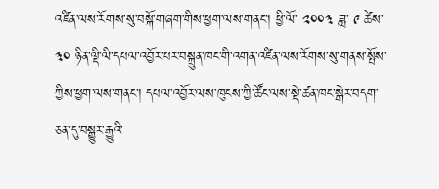འཛིན་ལས་རོགས་སུ་བསྐོ་གཞག་གིས་ཕྱག་ལས་གནང་། ཕྱི་ལོ་ ༢༠༠༣ ཟླ་ ༩ ཚེས་ ༣༠ ཉིན་ལྡི་ལི་དཔལ་འབྱོར་པར་བསྐྲུན་ཁང་གི་འགན་འཛིན་ལས་རོགས་སུ་གནས་སྤོས་ཀྱིས་ཕྱག་ལས་གནང་། དཔལ་འབྱོར་ལས་ཁུངས་ཀྱི་ཚོང་ལས་སྡེ་ཚན་ཁང་སྒེར་བདག་ཅན་དུ་བསྒྱུར་རྒྱུའི་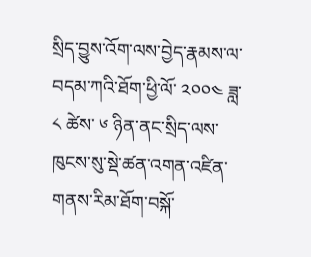སྲིད་བྱུས་འོག་ལས་བྱེད་རྣམས་ལ་བདམ་ཀའི་ཐོག་ཕྱི་ལོ་ ༢༠༠༤ ཟླ་ ༨ ཚེས་ ༦ ཉིན་ནང་སྲིད་ལས་ཁུངས་སུ་སྡེ་ཚན་འགན་འཛིན་གནས་རིམ་ཐོག་བསྐོ་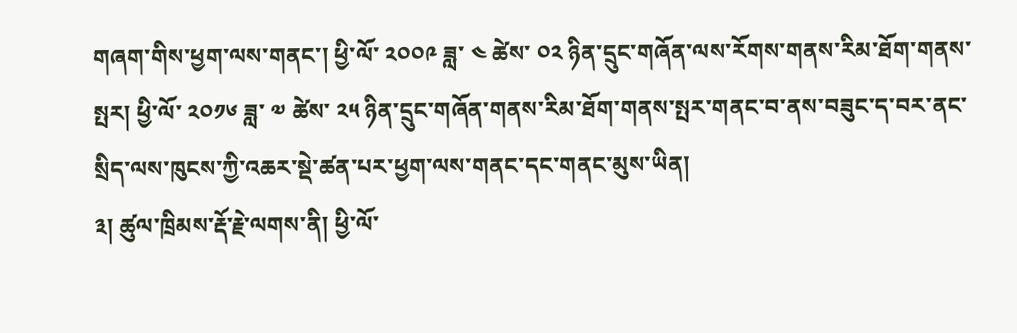གཞག་གིས་ཕྱག་ལས་གནང་། ཕྱི་ལོ་ ༢༠༠༩ ཟླ་ ༤ ཚེས་ ༠༢ ཉིན་དྲུང་གཞོན་ལས་རོགས་གནས་རིམ་ཐོག་གནས་སྤར། ཕྱི་ལོ་ ༢༠༡༦ ཟླ་ ༧ ཚེས་ ༢༥ ཉིན་དྲུང་གཞོན་གནས་རིམ་ཐོག་གནས་སྤར་གནང་བ་ནས་བཟུང་ད་བར་ནང་སྲིད་ལས་ཁུངས་ཀྱི་འཆར་སྡེ་ཚན་པར་ཕྱག་ལས་གནང་དང་གནང་མུས་ཡིན།
༣། ཚུལ་ཁྲིམས་རྡོ་རྗེ་ལགས་ནི། ཕྱི་ལོ་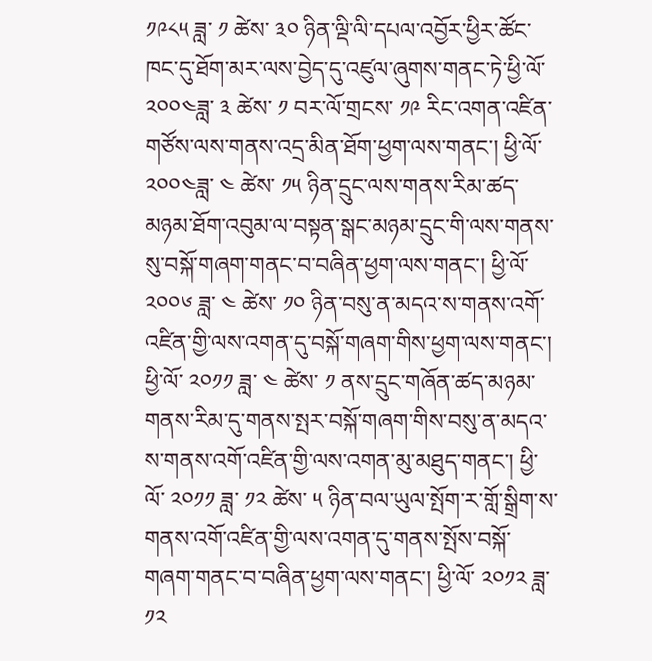༡༩༨༥ ཟླ་ ༡ ཚེས་ ༣༠ ཉིན་ལྡི་ལི་དཔལ་འབྱོར་ཕྱིར་ཚོང་ཁང་དུ་ཐོག་མར་ལས་བྱེད་དུ་འཛུལ་ཞུགས་གནང་ཏེ་ཕྱི་ལོ་ ༢༠༠༤ཟླ་ ༣ ཚེས་ ༡ བར་ལོ་གྲངས་ ༡༩ རིང་འགན་འཛིན་གཙོས་ལས་གནས་འདྲ་མིན་ཐོག་ཕྱག་ལས་གནང་། ཕྱི་ལོ་ ༢༠༠༤ཟླ་ ༤ ཚེས་ ༡༥ ཉིན་དྲུང་ལས་གནས་རིམ་ཚད་མཉམ་ཐོག་འབུམ་ལ་བསྟན་སྒང་མཉམ་དྲུང་གི་ལས་གནས་སུ་བསྐོ་གཞག་གནང་བ་བཞིན་ཕྱག་ལས་གནང་། ཕྱི་ལོ་ ༢༠༠༦ ཟླ་ ༤ ཚེས་ ༡༠ ཉིན་བསུ་ན་མདའ་ས་གནས་འགོ་འཛིན་གྱི་ལས་འགན་དུ་བསྐོ་གཞག་གིས་ཕྱག་ལས་གནང་། ཕྱི་ལོ་ ༢༠༡༡ ཟླ་ ༤ ཚེས་ ༡ ནས་དྲུང་གཞོན་ཚད་མཉམ་གནས་རིམ་དུ་གནས་སྤར་བསྐོ་གཞག་གིས་བསུ་ན་མདའ་ས་གནས་འགོ་འཛིན་གྱི་ལས་འགན་མུ་མཐུད་གནང་། ཕྱི་ལོ་ ༢༠༡༡ ཟླ་ ༡༢ ཚེས་ ༥ ཉིན་བལ་ཡུལ་སྤོག་ར་གློ་སྒྲིག་ས་གནས་འགོ་འཛིན་གྱི་ལས་འགན་དུ་གནས་སྤོས་བསྐོ་གཞག་གནང་བ་བཞིན་ཕྱག་ལས་གནང་། ཕྱི་ལོ་ ༢༠༡༢ ཟླ་ ༡༢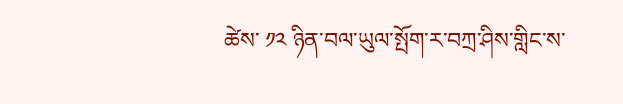ཚེས་ ༡༢ ཉིན་བལ་ཡུལ་སྤོག་ར་བཀྲ་ཤིས་གླིང་ས་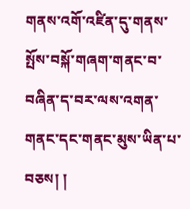གནས་འགོ་འཛིན་དུ་གནས་སྤོས་བསྐོ་གཞག་གནང་བ་བཞིན་ད་བར་ལས་འགན་གནང་དང་གནང་མུས་ཡིན་པ་བཅས། །